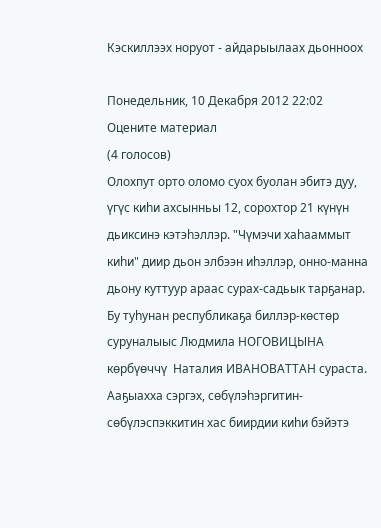Кэскиллээх норуот - айдарыылаах дьонноох

Понедельник, 10 Декабря 2012 22:02
Оцените материал
(4 голосов)
Олохпут орто оломо суох буолан эбитэ дуу, үгүс киһи ахсынньы 12, сорохтор 21 күнүн дьиксинэ кэтэһэллэр. "Чүмэчи хаһааммыт киһи" диир дьон элбээн иһэллэр, онно-манна дьону куттуур араас сурах-садьык тарҕанар. Бу туһунан республикаҕа биллэр-көстөр суруналыыс Людмила НОГОВИЦЫНА көрбүөччү  Наталия ИВАНОВАТТАН сураста. Ааҕыахха сэргэх, сөбүлэһэргитин-сөбүлэспэккитин хас биирдии киһи бэйэтэ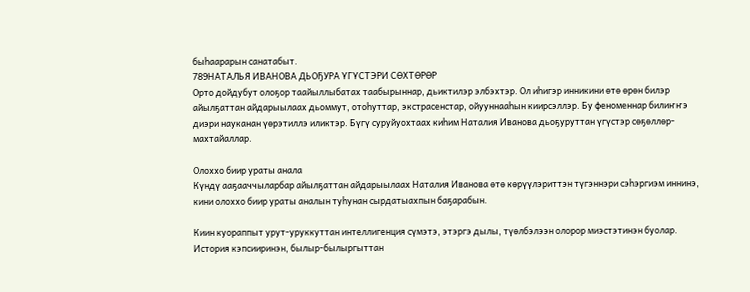быһаарарын санатабыт.
789НАТАЛЬЯ ИВАНОВА ДЬОҔУРА ҮГҮСТЭРИ СӨХТӨРӨР
Орто дойдубут олоҕор таайыллыбатах таабырыннар, дьиктилэр элбэхтэр. Ол иһигэр инникини өтө өрөн билэр айылҕаттан айдарыылаах дьоммут, отоһуттар, экстрасенстар, ойууннааһын киирсэллэр. Бу феноменнар билиҥҥэ диэри науканан үөрэтиллэ иликтэр. Бүгү суруйуохтаах киһим Наталия Иванова дьоҕуруттан үгүстэр сөҕөллөр-махтайаллар.

Олоххо биир ураты анала
Күндү ааҕааччыларбар айылҕаттан айдарыылаах Наталия Иванова өтө көрүүлэриттэн түгэннэри сэһэргиэм иннинэ, кини олоххо биир ураты аналын туһунан сырдатыахпын баҕарабын.

Киин куораппыт урут-уруккуттан интеллигенция сүмэтэ, этэргэ дылы, түөлбэлээн олорор миэстэтинэн буолар. История кэпсииринэн, былыр-былыргыттан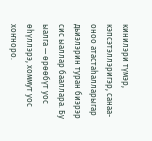кинилэри түмэр, кэпсэтэллэригэр, санаа-оноо атастаһалларыгар дьиэлэрин туран биэрэр сис ыаллар бааллара. Бу ыалга — өрөөбүт уос өһүллэрэ, хоммут уос хоҥноро.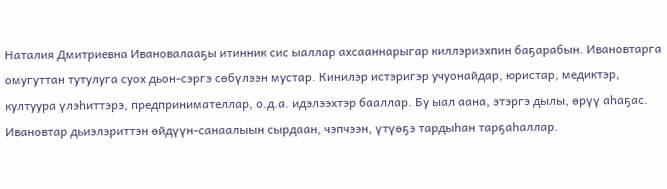Наталия Дмитриевна Ивановалааҕы итинник сис ыаллар ахсааннарыгар киллэриэхпин баҕарабын. Ивановтарга омугуттан тутулуга суох дьон-сэргэ сөбүлээн мустар. Кинилэр истэригэр учуонайдар, юристар, медиктэр, култуура үлэһиттэрэ, предпринимателлар, о.д.а. идэлээхтэр бааллар. Бу ыал аана, этэргэ дылы, өрүү аһаҕас. Ивановтар дьиэлэриттэн өйдүүн-санаалыын сырдаан, чэпчээн, үтүөҕэ тардыһан тарҕаһаллар.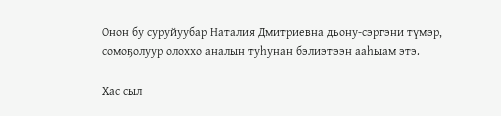Онон бу суруйуубар Наталия Дмитриевна дьону-сэргэни түмэр, сомоҕолуур олоххо аналын туһунан бэлиэтээн ааһыам этэ.

Хас сыл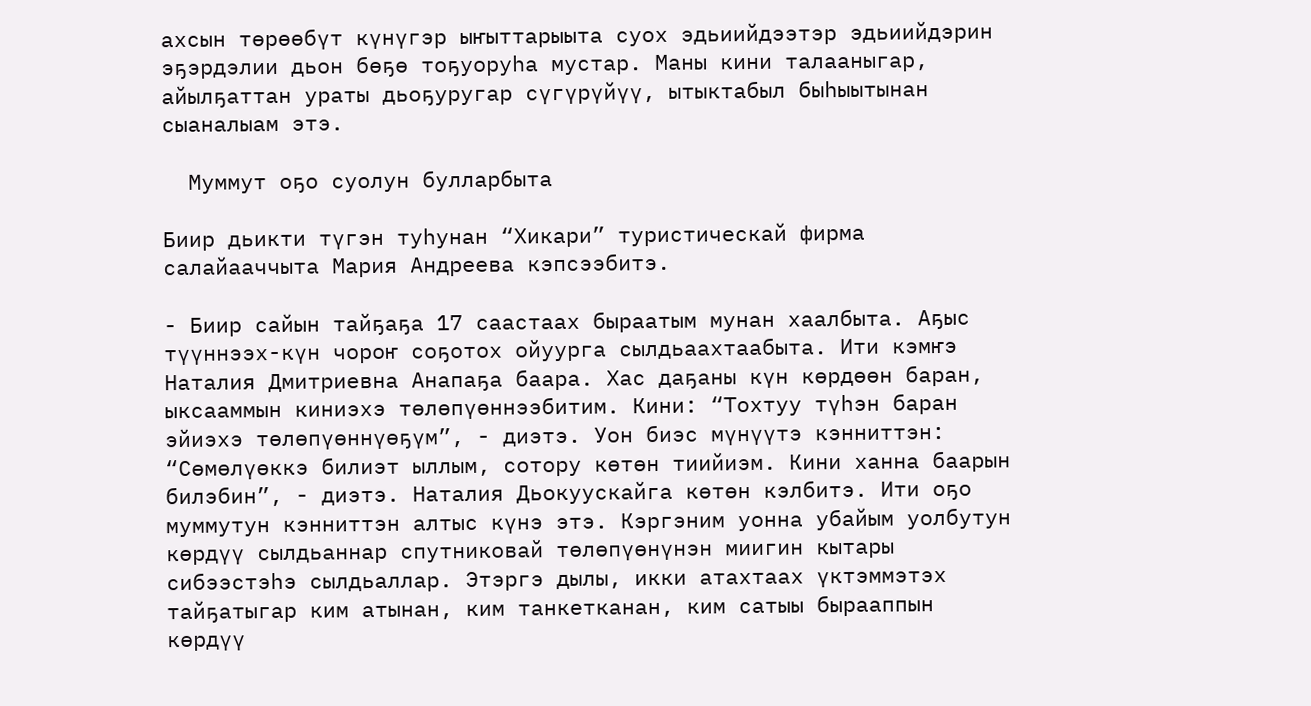ахсын төрөөбүт күнүгэр ыҥыттарыыта суох эдьиийдээтэр эдьиийдэрин эҕэрдэлии дьон бөҕө тоҕуоруһа мустар. Маны кини талааныгар, айылҕаттан ураты дьоҕуругар сүгүрүйүү, ытыктабыл быһыытынан сыаналыам этэ.

  Муммут оҕо суолун булларбыта

Биир дьикти түгэн туһунан “Хикари” туристическай фирма салайааччыта Мария Андреева кэпсээбитэ.

- Биир сайын тайҕаҕа 17 саастаах быраатым мунан хаалбыта. Аҕыс түүннээх-күн чороҥ соҕотох ойуурга сылдьаахтаабыта. Ити кэмҥэ Наталия Дмитриевна Анапаҕа баара. Хас даҕаны күн көрдөөн баран, ыксааммын киниэхэ төлөпүөннээбитим. Кини: “Тохтуу түһэн баран эйиэхэ төлөпүөннүөҕүм”, - диэтэ. Уон биэс мүнүүтэ кэнниттэн: “Сөмөлүөккэ билиэт ыллым, сотору көтөн тиийиэм. Кини ханна баарын билэбин”, - диэтэ. Наталия Дьокуускайга көтөн кэлбитэ. Ити оҕо муммутун кэнниттэн алтыс күнэ этэ. Кэргэним уонна убайым уолбутун көрдүү сылдьаннар спутниковай төлөпүөнүнэн миигин кытары сибээстэһэ сылдьаллар. Этэргэ дылы, икки атахтаах үктэммэтэх тайҕатыгар ким атынан, ким танкетканан, ким сатыы бырааппын көрдүү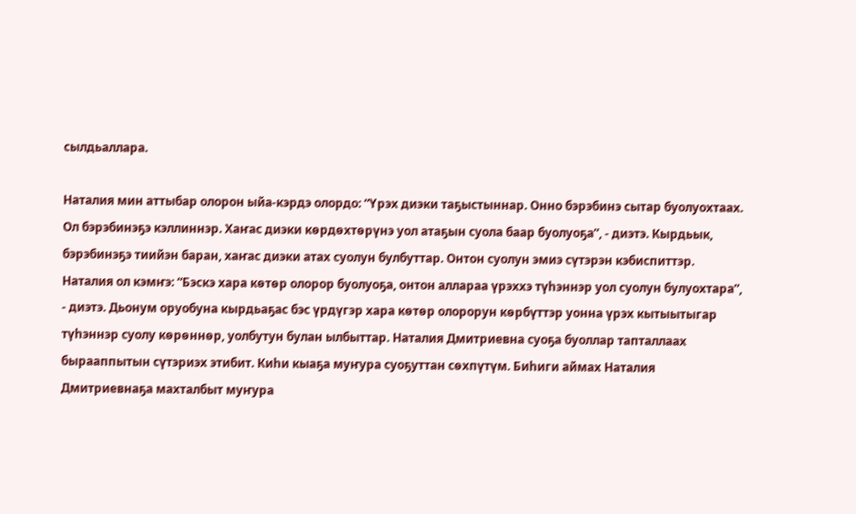сылдьаллара.

Наталия мин аттыбар олорон ыйа-кэрдэ олордо: “Үрэх диэки таҕыстыннар. Онно бэрэбинэ сытар буолуохтаах. Ол бэрэбинэҕэ кэллиннэр. Хаҥас диэки көрдөхтөрүнэ уол атаҕын суола баар буолуоҕа”, - диэтэ. Кырдьык, бэрэбинэҕэ тиийэн баран, хаҥас диэки атах суолун булбуттар. Онтон суолун эмиэ сүтэрэн кэбиспиттэр. Наталия ол кэмҥэ: “Бэскэ хара көтөр олорор буолуоҕа, онтон аллараа үрэххэ түһэннэр уол суолун булуохтара”, - диэтэ. Дьонум оруобуна кырдьаҕас бэс үрдүгэр хара көтөр олорорун көрбүттэр уонна үрэх кытыытыгар түһэннэр суолу көрөннөр, уолбутун булан ылбыттар. Наталия Дмитриевна суоҕа буоллар тапталлаах бырааппытын сүтэриэх этибит. Киһи кыаҕа муҥура суоҕуттан сөхпүтүм. Биһиги аймах Наталия Дмитриевнаҕа махталбыт муҥура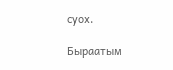суох.

Быраатым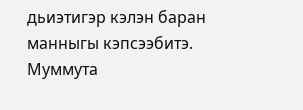дьиэтигэр кэлэн баран манныгы кэпсээбитэ. Муммута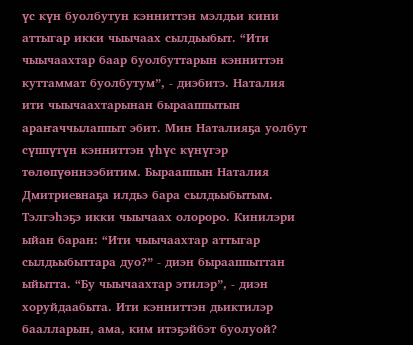үс күн буолбутун кэнниттэн мэлдьи кини аттыгар икки чыычаах сылдьыбыт. “Ити чыычаахтар баар буолбуттарын кэнниттэн куттаммат буолбутум”, - диэбитэ. Наталия ити чыычаахтарынан бырааппытын араҥаччылаппыт эбит. Мин Наталияҕа уолбут сүппүтүн кэнниттэн үһүс күнүгэр төлөпүөннээбитим. Бырааппын Наталия Дмитриевнаҕа илдьэ бара сылдьыбытым. Тэлгэһэҕэ икки чыычаах олороро. Кинилэри ыйан баран: “Ити чыычаахтар аттыгар сылдьыбыттара дуо?” - диэн бырааппыттан ыйытта. “Бу чыычаахтар этилэр”, - диэн хоруйдаабыта. Ити кэнниттэн дьиктилэр баалларын, ама, ким итэҕэйбэт буолуой?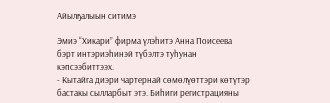Айылҕалыын ситимэ

Эмиэ “Хикари” фирма үлэһитэ Анна Поисеева бэрт интэриэһинэй түбэлтэ туһунан кэпсээбиттээх.
- Кытайга диэри чартернай сөмөлүөттэри көтүтэр бастакы сылларбыт этэ. Биһиги регистрацияны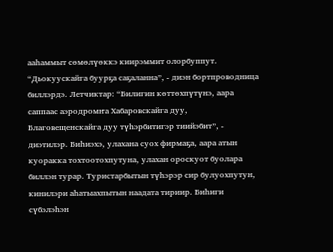ааһаммыт сөмөлүөккэ киирэммит олорбуппут. “Дьокуускайга буурҕа саҕаланна”, - диэн бортпроводница биллэрдэ. Летчиктар: “Билигин көттөхпүтүнэ, аара саппаас аэродромҥа Хабаровскайга дуу, Благовещенскайга дуу түһэрбитигэр тиийэбит”, - диэтилэр. Биһиэхэ, улахана суох фирмаҕа, аара атын куоракка тохтоотохпутуна, улахан ороскуот буолара биллэн турар. Туристарбытын түһэрэр сир булуохпутун, кинилэри аһатыахпытын наадата тириир. Биһиги сүбэлэһэн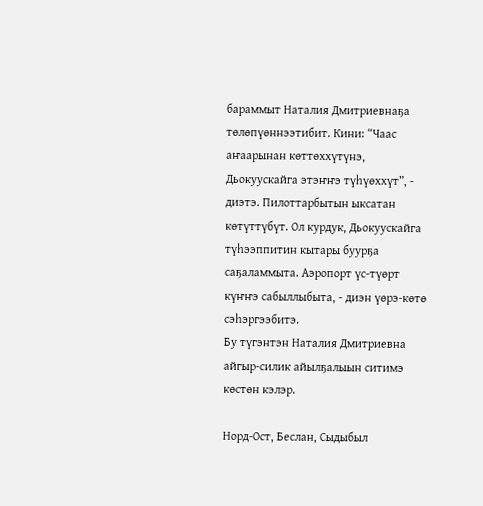бараммыт Наталия Дмитриевнаҕа төлөпүөннээтибит. Кини: “Чаас аҥаарынан көттөххүтүнэ, Дьокуускайга этэҥҥэ түһүөххүт”, - диэтэ. Пилоттарбытын ыксатан көтүттүбүт. Ол курдук, Дьокуускайга түһээппитин кытары буурҕа саҕаламмыта. Аэропорт үс-түөрт күҥҥэ сабыллыбыта, - диэн үөрэ-көтө сэһэргээбитэ.
Бу түгэнтэн Наталия Дмитриевна айгыр-силик айылҕалыын ситимэ көстөн кэлэр.

Норд-Ост, Беслан, Сыдыбыл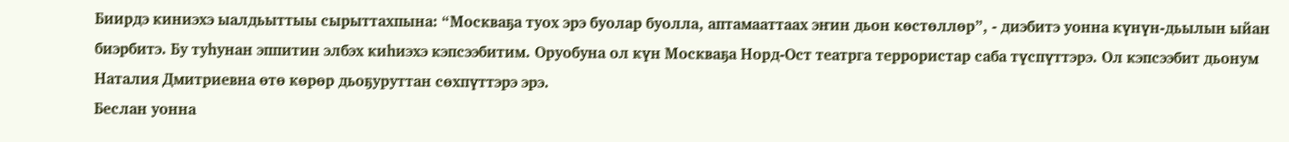Биирдэ киниэхэ ыалдьыттыы сырыттахпына: “Москваҕа туох эрэ буолар буолла, аптамааттаах эҥин дьон көстөллөр”, - диэбитэ уонна күнүн-дьылын ыйан биэрбитэ. Бу туһунан эппитин элбэх киһиэхэ кэпсээбитим. Оруобуна ол күн Москваҕа Норд-Ост театрга террористар саба түспүттэрэ. Ол кэпсээбит дьонум Наталия Дмитриевна өтө көрөр дьоҕуруттан сөхпүттэрэ эрэ.
Беслан уонна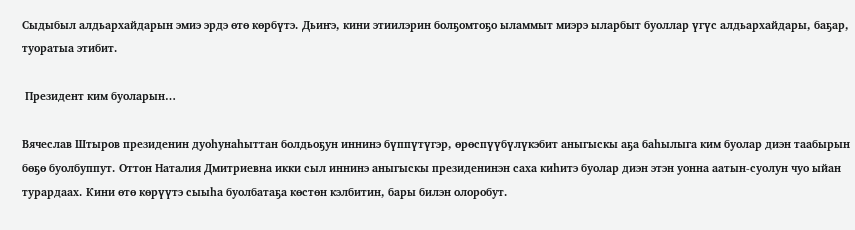Сыдыбыл алдьархайдарын эмиэ эрдэ өтө көрбүтэ. Дьиҥэ, кини этиилэрин болҕомтоҕо ыламмыт миэрэ ыларбыт буоллар үгүс алдьархайдары, баҕар, туоратыа этибит.

 Президент ким буоларын…

Вячеслав Штыров президенин дуоһунаһыттан болдьоҕун иннинэ бүппүтүгэр, өрөспүүбүлүкэбит аныгыскы аҕа баһылыга ким буолар диэн таабырын бөҕө буолбуппут. Оттон Наталия Дмитриевна икки сыл иннинэ аныгыскы президенинэн саха киһитэ буолар диэн этэн уонна аатын-суолун чуо ыйан турардаах. Кини өтө көрүүтэ сыыһа буолбатаҕа көстөн кэлбитин, бары билэн олоробут.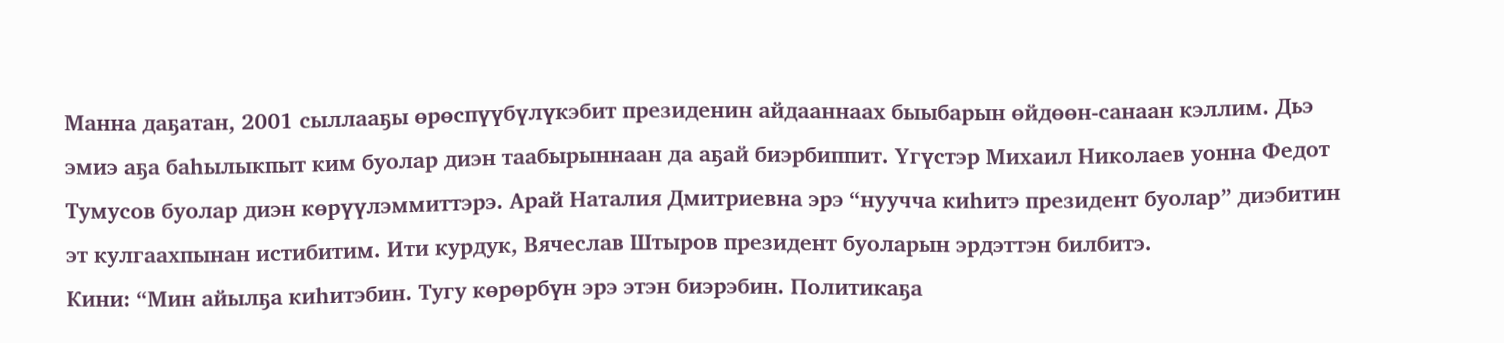Манна даҕатан, 2001 сыллааҕы өрөспүүбүлүкэбит президенин айдааннаах быыбарын өйдөөн-санаан кэллим. Дьэ эмиэ аҕа баһылыкпыт ким буолар диэн таабырыннаан да аҕай биэрбиппит. Үгүстэр Михаил Николаев уонна Федот Тумусов буолар диэн көрүүлэммиттэрэ. Арай Наталия Дмитриевна эрэ “нуучча киһитэ президент буолар” диэбитин эт кулгаахпынан истибитим. Ити курдук, Вячеслав Штыров президент буоларын эрдэттэн билбитэ.
Кини: “Мин айылҕа киһитэбин. Тугу көрөрбүн эрэ этэн биэрэбин. Политикаҕа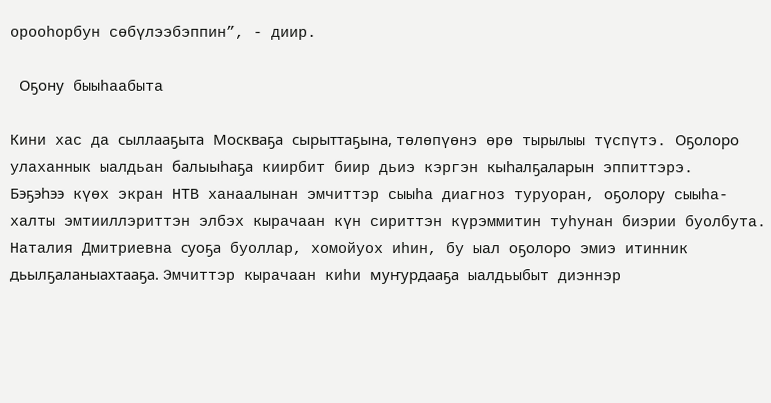орооһорбун сөбүлээбэппин”, - диир.

 Оҕону быыһаабыта

Кини хас да сыллааҕыта Москваҕа сырыттаҕына, төлөпүөнэ өрө тырылыы түспүтэ. Оҕолоро улаханнык ыалдьан балыыһаҕа киирбит биир дьиэ кэргэн кыһалҕаларын эппиттэрэ.
Бэҕэһээ күөх экран НТВ ханаалынан эмчиттэр сыыһа диагноз туруоран, оҕолору сыыһа-халты эмтииллэриттэн элбэх кырачаан күн сириттэн күрэммитин туһунан биэрии буолбута. Наталия Дмитриевна суоҕа буоллар, хомойуох иһин, бу ыал оҕолоро эмиэ итинник дьылҕаланыахтааҕа. Эмчиттэр кырачаан киһи муҥурдааҕа ыалдьыбыт диэннэр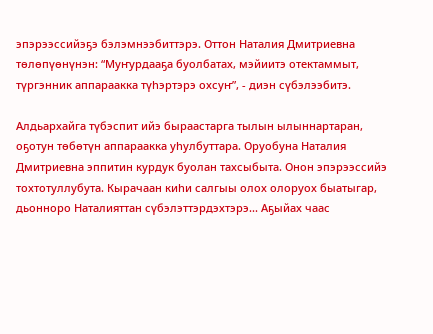эпэрээссийэҕэ бэлэмнээбиттэрэ. Оттон Наталия Дмитриевна төлөпүөнүнэн: “Муҥурдааҕа буолбатах, мэйиитэ отектаммыт, түргэнник аппараакка түһэртэрэ охсуҥ”, - диэн сүбэлээбитэ.

Алдьархайга түбэспит ийэ быраастарга тылын ылыннартаран, оҕотун төбөтүн аппараакка уһулбуттара. Оруобуна Наталия Дмитриевна эппитин курдук буолан тахсыбыта. Онон эпэрээссийэ тохтотуллубута. Кырачаан киһи салгыы олох олоруох быатыгар, дьонноро Наталияттан сүбэлэттэрдэхтэрэ... Аҕыйах чаас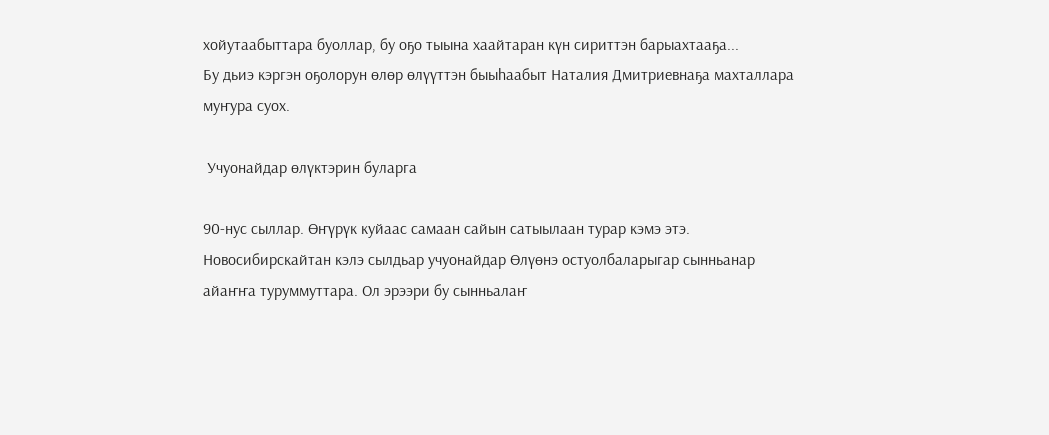хойутаабыттара буоллар, бу оҕо тыына хаайтаран күн сириттэн барыахтааҕа...
Бу дьиэ кэргэн оҕолорун өлөр өлүүттэн быыһаабыт Наталия Дмитриевнаҕа махталлара муҥура суох.

 Учуонайдар өлүктэрин буларга

90-нус сыллар. Өҥүрүк куйаас самаан сайын сатыылаан турар кэмэ этэ. Новосибирскайтан кэлэ сылдьар учуонайдар Өлүөнэ остуолбаларыгар сынньанар айаҥҥа туруммуттара. Ол эрээри бу сынньалаҥ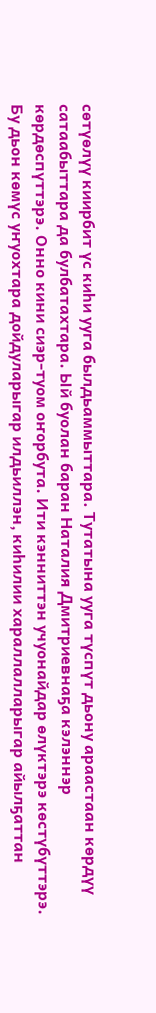сөтүөлүү киирбит үс киһи ууга былдьаммыттара. Тутатына ууга түспүт дьону араастаан көрдүү сатаабыттара да булбатахтара. Ый буолан баран Наталия Дмитриевнаҕа кэлэннэр көрдөспүттэрэ. Онно кини сиэр-туом оҥорбута. Ити кэнниттэн учуонайдар өлүктэрэ көстүбүттэрэ.
Бу дьон көмүс уҥуохтара дойдуларыгар илдьиллэн, киһилии хараллалларыгар айылҕаттан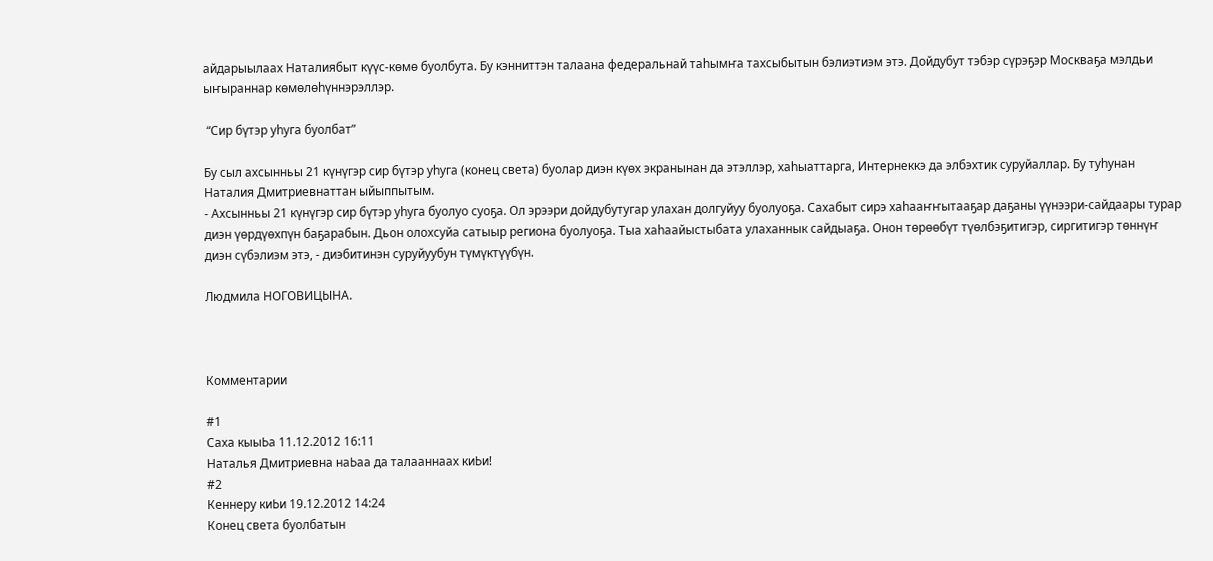айдарыылаах Наталиябыт күүс-көмө буолбута. Бу кэнниттэн талаана федеральнай таһымҥа тахсыбытын бэлиэтиэм этэ. Дойдубут тэбэр сүрэҕэр Москваҕа мэлдьи ыҥыраннар көмөлөһүннэрэллэр.

 “Сир бүтэр уһуга буолбат”

Бу сыл ахсынньы 21 күнүгэр сир бүтэр уһуга (конец света) буолар диэн күөх экранынан да этэллэр, хаһыаттарга, Интернеккэ да элбэхтик суруйаллар. Бу туһунан Наталия Дмитриевнаттан ыйыппытым.
- Ахсынньы 21 күнүгэр сир бүтэр уһуга буолуо суоҕа. Ол эрээри дойдубутугар улахан долгуйуу буолуоҕа. Сахабыт сирэ хаһааҥҥытааҕар даҕаны үүнээри-сайдаары турар диэн үөрдүөхпүн баҕарабын. Дьон олохсуйа сатыыр региона буолуоҕа. Тыа хаһаайыстыбата улаханнык сайдыаҕа. Онон төрөөбүт түөлбэҕитигэр, сиргитигэр төннүҥ диэн сүбэлиэм этэ, - диэбитинэн суруйуубун түмүктүүбүн.

Людмила НОГОВИЦЫНА.



Комментарии

#1
Саха кыыЬа 11.12.2012 16:11
Наталья Дмитриевна наЬаа да талааннаах киЬи!
#2
Кеннеру киЬи 19.12.2012 14:24
Конец света буолбатын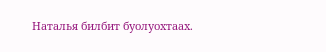Наталья билбит буолуохтаах.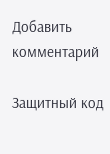Добавить комментарий

Защитный код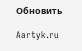Обновить

Aartyk.ru